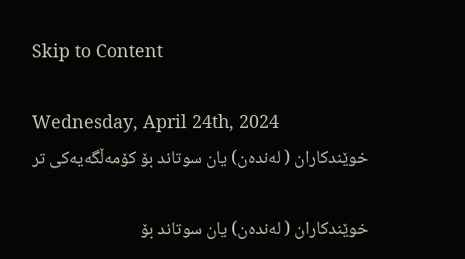Skip to Content

Wednesday, April 24th, 2024
خوێندکاران ( لەندەن) یان سوتاند بۆ کۆمەڵگەیەکی تر

خوێندکاران ( لەندەن) یان سوتاند بۆ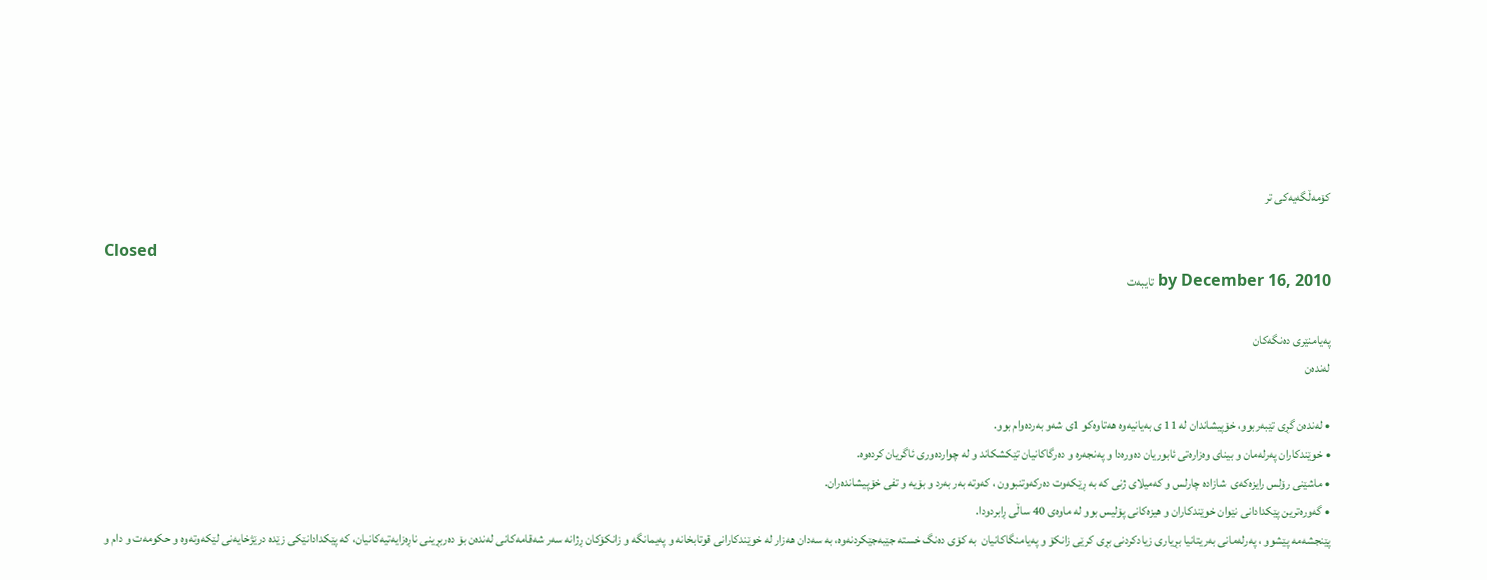کۆمەڵگەیەکی تر

Closed
by December 16, 2010 تایبەت

په‌یامنێری ده‌نگه‌کان
له‌نده‌ن

• لەندەن گڕی تێبەربوو، خۆپیشاندان لە 11 ی بەیانیەوە هەتاوەکو 1ی شەو بەردەوام بوو.
• خوێندکاران پەرلەمان و بینای وەزارەتی ئابوریان دەورەدا و پەنجەرە و دەرگاکانیان تێکشکاند و لە چواردەوری ئاگریان کردەوە.
• ماشێنی رۆلس رایزەکەی  شازادە چارلس و کەمیلای ژنی کە بە ڕێکەوت دەرکەوتنبوون ، کەوتە بەر بەرد و بۆیە و تفی خۆپیشاندەران.
• گەورەترین پێکدادانی نێوان خوێندکاران و هیزەکانی پۆلیس بوو لە ماوەی 40 ساڵی ڕابردودا.
پێنجشەمە پێشوو ، پەرلەمانی بەریتانیا بڕیاری زیادکردنی بڕی کرێی زانکۆ و پەیامنگاکانیان  بە کۆی دەنگ خستە جێبەجێکردنەوە، بە سەدان هەزار لە خوێندکارانی قوتابخانە و پەیمانگە و زانکۆکان ڕژانە سەر شەقامەکانی لەندەن بۆ دەربڕینی ناڕەزایەتیەکانیان، کە پێکدادانێکی زێدە درێژخایەنی لێکەوتەوە و حکومەت و دام و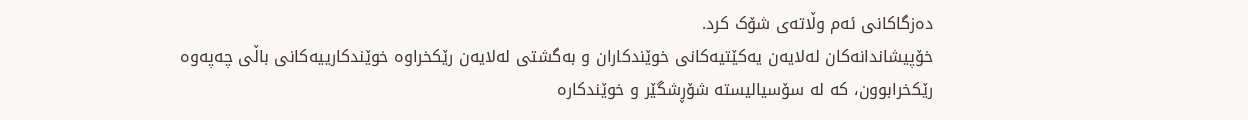دەزگاکانی ئەم وڵاتەی شۆک کرد.
خۆپیشاندانەکان لەلایەن یەکێتیەکانی خوێندکاران و بەگشتی لەلایەن رێکخراوە خوێندکارییەکانی باڵی چەپەوە رێکخرابوون، کە لە سۆسیالیستە شۆڕشگێر و خوێندکارە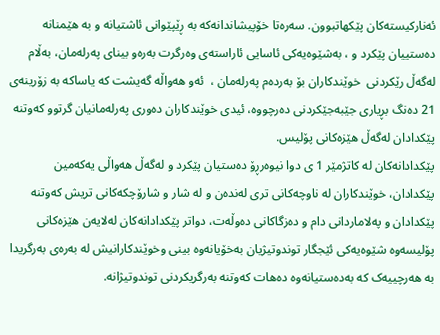ئەنارکیستەکان پێکهاتبوون. سەرەتا خۆپیشاندانەکە بە ڕێپێوانی ئاشتیانە و بە هێمنانە دەستییان پێکرد و ، بەشێوەیەکی ئاسایی ئاراستەی وەرگرت بەرەو بینای پەرلەمان، بەڵام لەگەڵ رێکردنی  خوێندکاران بۆ بەردەم پەرلەمان ،  ئەو هەواڵە گەیشت کە یاساکە بە زۆرینەی 21 دەنگ بڕیاری جێبەجێکردنی دەرچووە، ئیدی خوێندکاران دەوری پەرلەمانیان گرتوو کەوتنە پێکدادان لەگەڵ هێزەکانی پۆلیس.
پێکدادانەکان لە کاتژمێر 1 ی دوا نیوەرڕۆ دەستیان پێکرد و لەگەڵ هەواڵی یەکەمین پێکدادان، خوێندکاران لە ناوچەکانی تری لەندەن و لە شار و شارۆچکەکانی تریش کەوتنە پێکدادان و پەلاماردانی دام و دەزگاکانی دەوڵەت، دواتر پێکدادانەکان لەلایەن هێزەکانی پۆلیسەوە شێوەیەکی ئێجگار توندوتیژیان بەخۆیانەوە بینی وخوێندکارانیش لە بەرەی بەرگریدا بە هەرچییەک کە بەدەستیانەوە دەهات کەوتنە بەرگریکردنی توندوتیژانە.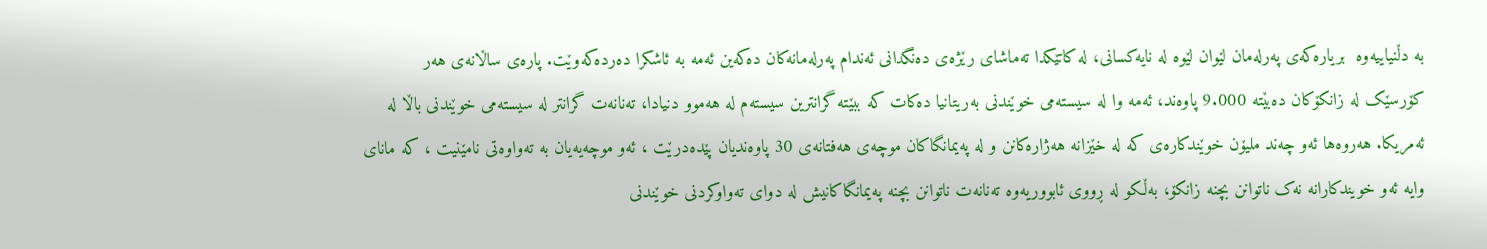بە دڵنیاییەوە  بریارەکەی پەرلەمان لێوان لێوە لە نایەکسانی، لە کاتێکدا تەماشای رێژەی دەنگدانی ئەندام پەرلەمانەکان دەکەین ئەمە بە ئاشکرا دەردەکەوێت. پارەی ساڵانەی هەر کۆرسێک لە زانکۆکان دەبێتە 9.000 پاوەند، ئەمە وا لە سیستەمی خوێندنی بەریتانیا دەکات کە ببێتە گرانترین سیستەم لە هەموو دنیادا، تەنانەت گرانتر لە سیستەمی خوێندنی باڵا لە ئەمریکا. هەروەها ئەو چەند ملیۆن خوێندکارەی کە لە خێزانە هەژارەکانن و لە پەیمانگاکان موچەی هەفتانەی 30 پاوەندیان پێدەدرێت ، ئەو موچەیەیان بە تەواوەتی نامێنیت ، کە مانای وایە ئەو خویندکارانە نەک ناتوانن بچنە زانکۆ، بەڵکو لە ڕووی ئابووریەوە تەنانەت ناتوانن بچنە پەیمانگاکانیش لە دوای تەواوکردنی خوێندنی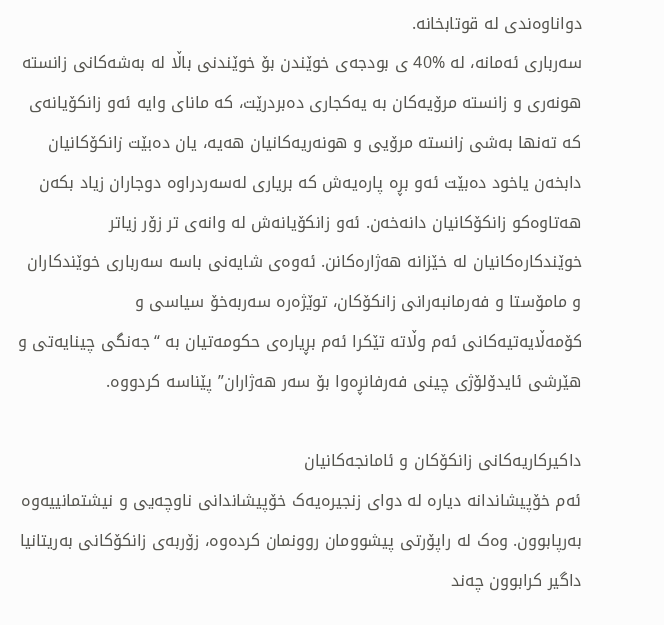دواناوەندی لە قوتابخانە.
سەرباری ئەمانە، لە %40 ی بودجەی خوێندن بۆ خوێندنی باڵا لە بەشەکانی زانستە هونەری و زانستە مرۆیەکان بە یەکجاری دەبردرێت، کە مانای وایە ئەو زانکۆیانەی کە تەنها بەشی زانستە مرۆیی و هونەریەکانیان هەیە، یان دەبێت زانکۆکانیان  دابخەن یاخود دەبێت ئەو بڕە پارەیەش کە بریاری لەسەردراوە دوجاران زیاد بکەن هەتاوەکو زانکۆکانیان دانەخەن. ئەو زانکۆیانەش لە وانەی تر زۆر زیاتر خوێندکارەکانیان لە خێزانە هەژارەکانن. ئەوەی شایەنی باسە سەرباری خوێندکاران و مامۆستا و فەرمانبەرانی زانکۆکان، توێژەرە سەربەخۆ سیاسی و کۆمەڵایەتیەکانی ئەم وڵاتە تێکرا ئەم بڕیارەی حکومەتیان بە “جەنگی چینایەتی و هێرشی ئایدۆلۆژی چینی فەرفانڕەوا بۆ سەر هەژاران” پێناسە کردووە.

داکیرکاریەکانی زانکۆکان و ئامانجەکانیان
ئەم خۆپیشاندانە دیارە لە دوای زنجیرەیەک خۆپیشاندانی ناوچەیی و نیشتمانییەوە بەرپابوون. وەک لە راپۆرتی پیشوومان روونمان کردەوە، زۆربەی زانکۆکانی بەریتانیا داگیر کرابوون چەند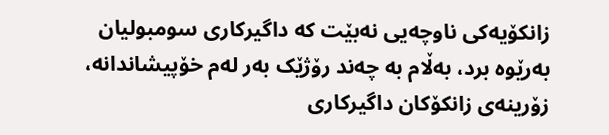زانکۆیەکی ناوچەیی نەبێت کە داگیرکاری سومبولیان بەرێوە برد، بەڵام بە چەند رۆژێک بەر لەم خۆپیشاندانە، زۆرینەی زانکۆکان داگیرکاری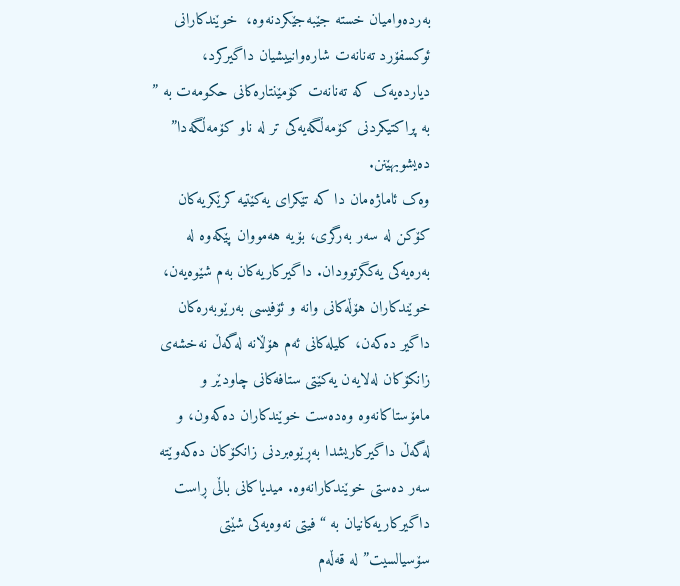بەردەوامیان خستە جێبەجێکردنەوە،  خوێندکارانی ئوکسفۆرد تەنانەت شارەوانییشیان داگیرکرد، دیاردەیەک کە تەنانەت کۆمێنتارەکانی حکومەت بە ” بە پراکتیکردنی کۆمەڵگەیەکی تر لە ناو کۆمەڵگەدا” دەیشوبهێنن.
وەک ئاماژەمان دا کە تێكرای یەکێتیە کرێکریەکان کۆکن لە سەر بەرگری، بۆیە هەمووان پێکەوە لە بەرەیەکی یەکگرتوودان. داگیرکاریەکان بەم شێوەیەن، خوێندکاران هۆڵەکانی وانە و ئۆفیسی بەرێوبەرەکان داگیر دەکەن، کلیلەکانی ئەم هۆڵانە لەگەڵ نەخشەی زانکۆکان لەلایەن یەکێتی ستافەکانی چاودێر و مامۆستاکانەوە وەدەست خوێندکاران دەکەون، و لەگەڵ داگیرکاریشدا بەڕێوەبردنی زانکۆکان دەکەوێتە سەر دەستی خوێندکارانەوە. میدیاکانی باڵی ڕاست داگیرکاریەکانیان بە “فیتی نەوەیەکی شێتی سۆسیالسیت” لە قەڵەم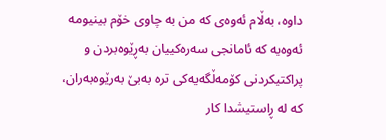داوە، بەڵام ئەوەی کە من بە چاوی خۆم بینیومە ئەوەیە کە ئامانجی سەرەکییان بەڕێوەبردن و پراکتیکردنی کۆمەڵگەیەکی ترە بەبێ بەرێوەبەران، کە لە ڕاستیشدا کار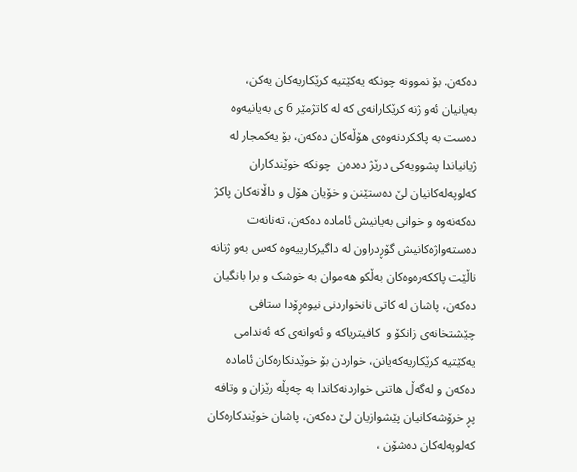دەکەن. بۆ نموونە چونکە یەکێتیە کرێکاریەکان یەکن، بەیانیان ئەو ژنە کرێکارانەی کە لە کاتژمێر 6 ی بەیانیەوە دەست بە پاککردنەوەی هۆڵەکان دەکەن، بۆ یەکمجار لە ژیانیاندا پشوویەکی درێژ دەدەن  چونکە خوێندکاران کەلوپەلەکانیان لێ دەستێنن و خۆیان هۆل و داڵانەکان پاکژ دەکەنەوە و خوانی بەیانیش ئامادە دەکەن، تەنانەت دەستەواژەکانیش گۆڕدراون لە داگیرکارییەوە کەس بەو ژنانە ناڵێت پاککەرەوەکان بەڵکو هەموان بە خوشک و برا بانگیان دەکەن، پاشان لە کاتی نانخواردنی نیوەڕۆدا ستافی چێشتخانەی زانکۆ و  کافیتریاکە و ئەوانەی کە ئەندامی یەکێتیە کرێکاریەکەیانن، خواردن بۆ خوێدنکارەکان ئامادە دەکەن و لەگەڵ هاتنی خواردنەکاندا بە چەپڵە رێزان و وتافە پڕ خرۆشەکانیان پێشوازیان لێ دەکەن، پاشان خوێندکارەکان کەلوپەلەکان دەشۆن ،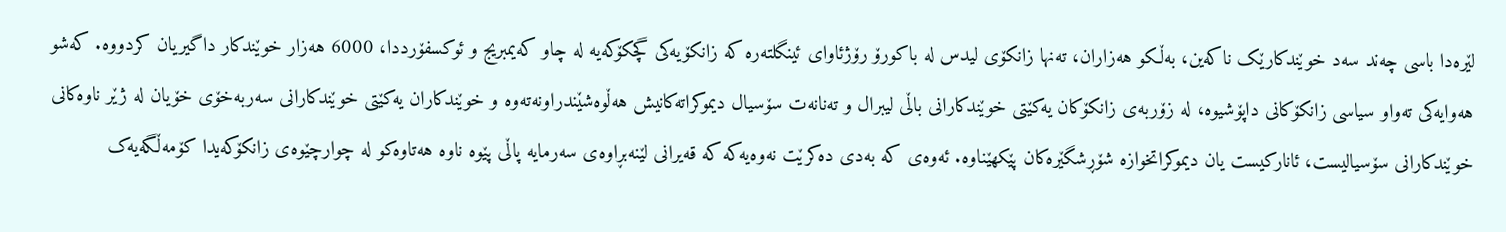لێرەدا باسی چەند سەد خوێندکارێک ناکەین، بەڵکو هەزاران، تەنها زانکۆی لیدس لە باکورۆ رۆژئاوای ئینگلتەرە کە زانکۆیەکی گچکۆکەیە لە چاو کەیمبریج و ئوکسفۆرددا، 6000 هەزار خوێندکار داگیریان کردووە. کەشو هەوایەکی تەواو سیاسی زانکۆکانی داپۆشیوە، لە زۆربەی زانکۆکان یەکێتی خوێندکارانی باڵی لیبرال و تەنانەت سۆسیال دیموکراتەکانیش هەڵوەشێندراونەتەوە و خوێندکاران یەکێتی خوێندکارانی سەربەخۆی خۆیان لە ژێر ناوەکانی خوێندکارانی سۆسیالیست، ئانارکیست یان دیموکراتخوازە شۆڕشگێرەکان پێكهێناوە. ئەوەی کە بەدی دەکرێت نەوەیەکە کە قەیرانی لێنەبڕاوەی سەرمایە پاڵی پێوە ناوە هەتاوەکو لە چوارچێوەی زانکۆکەیدا کۆمەڵگەیەک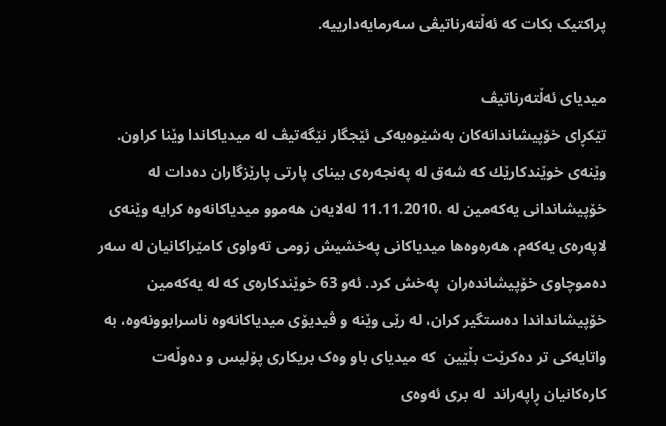پراکتیک بکات کە ئەڵتەرناتیڤی سەرمایەدارییە.

میدیای ئەڵتەرناتیڤ
تێکڕای خۆپیشاندانەکان بەشێوەیەکی ئێجگار نێگەتیڤ لە میدیاکاندا وێنا کراون. وێنەی خوێندکارێك کە شەق لە پەنجەرەی بینای پارتی پارێزگاران دەدات لە خۆپیشاندانی یەکەمین لە ،11.11.2010 لەلایەن هەموو میدیاکانەوە کرایە وێنەی لاپەرەی یەکەم، هەرەوەها میدیاکانی پەخشیش زومی تەواوی کامێراکانیان لە سەر دەموچاوی خۆپیشاندەران  پەخش کرد. ئەو 63 خوێندکارەی کە لە یەکەمین خۆپیشانداندا دەستگیر کران، لە رێی وێنە و ڤیدیۆی میدیاکانەوە ناسرابوونەوە، بە واتایەکی تر دەکرێت بڵێین  کە میدیای باو وەک بریکاری پۆلیس و دەوڵەت کارەکانیان ڕاپەراند  لە بری ئەوەی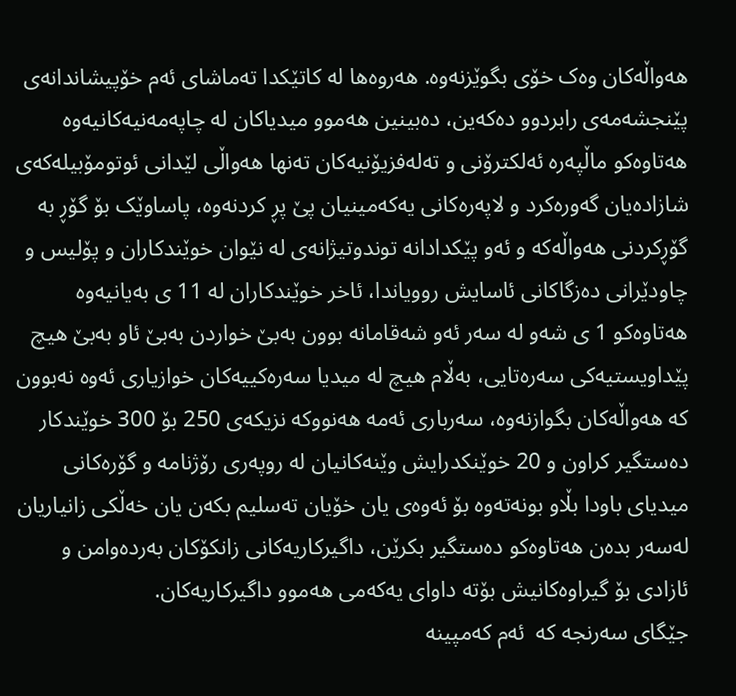هەواڵەکان وەک خۆی بگوێزنەوە. هەروەها لە کاتێکدا تەماشای ئەم خۆپیشاندانەی پێنجشەمەی رابردوو دەکەین، دەبینین هەموو میدیاکان لە چاپەمەنیەکانیەوە هەتاوەکو ماڵپەرە ئەلکترۆنی و تەلەفزیۆنیەکان تەنها هەواڵی لێدانی ئوتومۆبیلەکەی شازادەیان گەورەکرد و لاپەرەکانی یەکەمینیان پێ پڕ کردنەوە، پاساوێک بۆ گۆڕ بە گۆڕکردنی هەواڵەکە و ئەو پێکدادانە توندوتیژانەی لە نێوان خوێندکاران و پۆلیس و چاودێرانی دەزگاکانی ئاسایش روویاندا، ئاخر خوێندکاران لە 11 ی بەیانیەوە هەتاوەکو 1 ی شەو لە سەر ئەو شەقامانە بوون بەبێ خواردن بەبێ ئاو بەبێ هیچ پێداویستیەکی سەرەتایی، بەڵام هیچ لە میدیا سەرەکییەکان خوازیاری ئەوە نەبوون کە هەواڵەکان بگوازنەوە، سەرباری ئەمە هەنووکە نزیکەی 250 بۆ 300 خوێندکار دەستگیر کراون و 20 خوێنکدرایش وێنەکانیان لە روپەری رۆژنامە و گۆرەکانی میدیای باودا بڵاو بونەتەوە بۆ ئەوەی یان خۆیان تەسلیم بکەن یان خەڵکی زانیاریان لەسەر بدەن هەتاوەکو دەستگیر بکرێن، داگیرکاریەکانی زانکۆکان بەردەوامن و ئازادی بۆ گیراوەکانیش بۆتە داوای یەکەمی هەموو داگیرکاریەکان.
جێگای سەرنجە کە  ئەم کەمپینە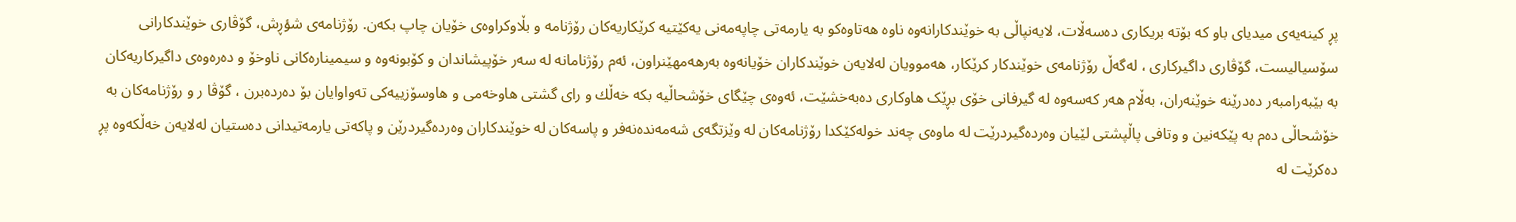پڕ کینەیەی میدیای باو کە بۆتە بریکاری دەسەڵات، لایەنپاڵی بە خوێندکارانەوە ناوە هەتاوەکو بە یارمەتی چاپەمەنی یەکێتیە کرێکاریەکان رۆژنامە و بڵاوکراوەی خۆیان چاپ بکەن. رۆژنامەی شؤڕش، گۆڤاری خوێندکارانی سۆسیالیست، گۆڤاری داگیرکاری ، لەگەڵ رۆژنامەی خوێندکار کرێکار، هەموویان لەلایەن خوێندکاران خۆیانەوە بەرهەمهێنراون، ئەم رۆژنامانە لە سەر خۆپیشاندان و کۆبونەوە و سیمینارەکانی ناوخۆ و دەرەوەی داگیرکاریەکان بە بێبەرامبەر دەدرێنە خوێنەران، بەڵام هەر کەسەوە لە گیرفانی خۆی بڕێک هاوکاری دەبەخشێت، ئەوەی چێگای خۆشحاڵیە بکە خەڵك و رای گشتی هاوخەمی و هاوسۆزییەکی تەواوایان بۆ دەردەبرن ، گۆڤا ر و رۆژنامەکان بە خۆشحاڵی دەم بە پێکەنین و وتافی پاڵپشتی لێیان وەردەگیردرێت لە ماوەی چەند خولەکێکدا رۆژنامەکان لە وێزتگەی شەمەندەنەفر و پاسەکان لە خوێندکاران وەردەگیردرێن و پاکەتی یارمەتیدانی دەستیان لەلایەن خەڵکەوە پڕ دەکرێت لە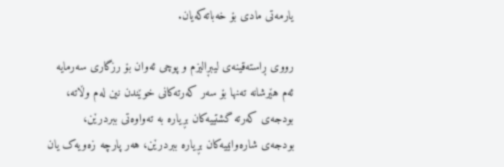یارمەتی مادی بۆ خەباتەکەیان.

رووی ڕاستەقینەی لیبڕالیزم و پوچی ئەوان بۆ رزگاری سەرمایە
ئەم هێرشانە تەنها بۆ سەر کەرتەکانی خوێندن نین لەم وڵاتە، بودجەی کەرتە گشتییەکان بڕیارە بە تەواوەتی ببردرێن، بودجەی شارەوانییەکان بڕیارە ببردرێن، هەر پارچە زەویەک یان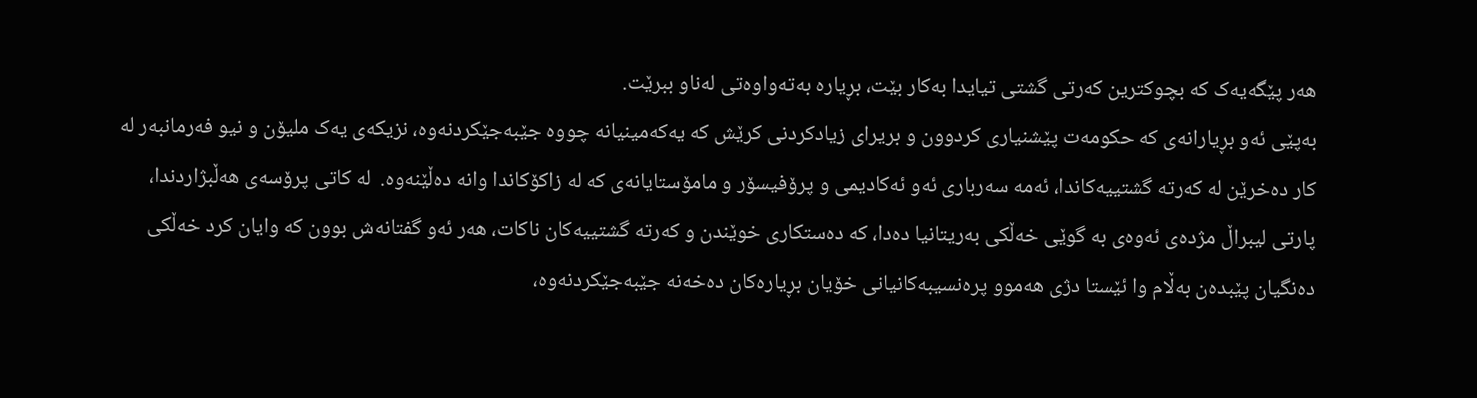هەر پێگەیەک کە بچوکترین کەرتی گشتی تیایدا بەکار بێت، بڕیارە بەتەواوەتی لەناو ببرێت.
بەپێی ئەو بڕیارانەی کە حکومەت پێشنیاری کردوون و بریرای زیادکردنی کرێش کە یەکەمینیانە چووە جێبەجێکردنەوە، نزیکەی یەک ملیۆن و نیو فەرمانبەر لە کار دەخرێن لە کەرتە گشتییەکاندا، ئەمە سەرباری ئەو ئەکادیمی و پرۆفیسۆر و مامۆستایانەی کە لە زاکۆکاندا وانە دەڵێنەوە.  لە کاتی پرۆسەی هەڵبژاردندا، پارتی لیبراڵ مژدەی ئەوەی بە گوێی خەڵکی بەریتانیا دەدا، کە دەستکاری خوێندن و کەرتە گشتییەکان ناکات، هەر ئەو گفتانەش بوون کە وایان کرد خەڵکی دەنگیان پێبدەن بەڵام وا ئێستا دژی هەموو پرەنسیبەکانیانی خۆیان بڕیارەکان دەخەنە جێبەجێکردنەوە،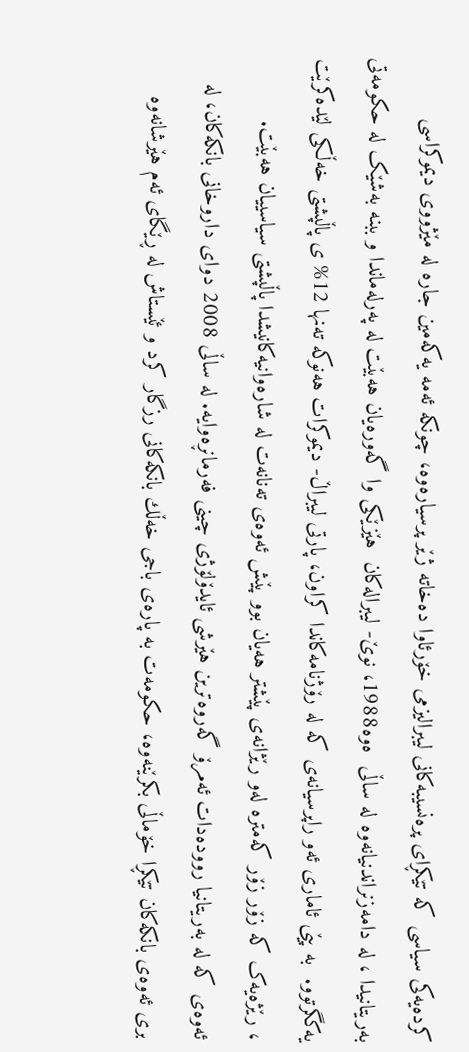کردەیەکی سیاسی کە تێكڕای پرەنسیبەکانی لیبرالیزمی خۆرئاوا دەخاتە ژێر پرسیارەوە، چونکە ئەمە یەکەمین جارە لە مێژووی دیموکراسی بەریتانیدا ، لە دامەزنراندنیانەوە لە ساڵی  ەوە1988، نوێ- لیبرالەکان  هێزێکی وا گەورەیان هەبێت لە پەرلەماندا و ببنە بەشێک لە حکومەتی یەکگرتوو.  بە پێی ئاماری ئەو راپرسیانەی کە لە رۆژنامەکاندا کراون، پارتی لیبراڵ- دیموکرات هەنوکە تەنها 12% ی پاڵپشتی خەڵکی لێدەکرێت ، رێژەیەک کە زۆر زۆر کەمترە لەو رێژانەی پێشتر هەیان بوو پێش ئەوەی تەنانەت لە شارەوانیەکانیشدا پاڵپشتی سیاسییان هەبێت.
ئەوەی کە لە بەریتانیا روودەدات ئەمرۆ گەروەترین هێرشی ئایدۆلۆژی چینی فەرمانڕەوایە. لە ساڵی 2008 دوای داروخانی بانکەکان، لە بری ئەوەی بانکەکان تێکڕا خۆماڵی بکرێنەوە، حکومەت بە پارەی باجی خەڵك بانکەکانی رزگار کرد و ئێستاش لە ڕێگای ئەم هێرشانەوە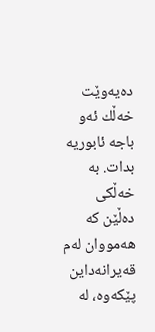دەیەوێت خەڵك ئەو باجە ئابوریە بدات. بە خەڵكی دەڵێن کە هەمووان لەم قەیرانەداین پێکەوە، لە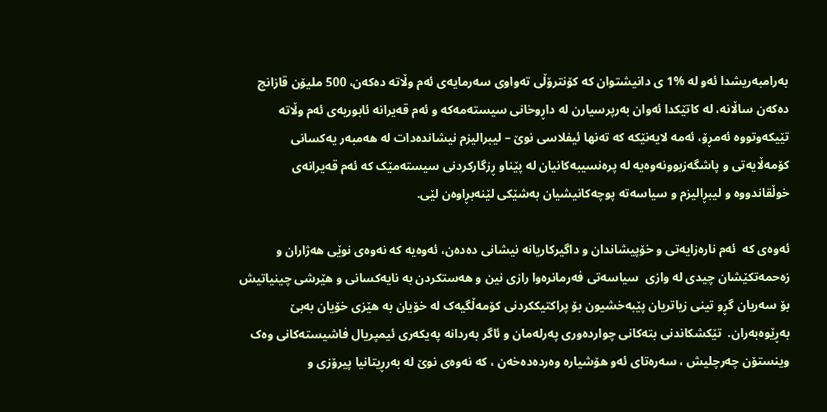بەرامبەریشدا ئەو لە %1 ی دانیشتوان کە کۆنترۆڵی تەواوی سەرمایەی ئەم وڵاتە دەکەن، 500 ملیۆن قازانج دەکەن ساڵانە، لە کاتێکدا ئەوان بەرپرسیارن لە داڕوخانی سیستەمەکە و ئەم قەیرانە ئابوریەی ئەم وڵاتە تێیکەوتووە ئەمڕۆ، ئەمە لایەنێکە کە تەنها ئیفلاسی نوێ – لیبرالیزم نیشاندەدات لە هەمبەر یەکسانی کۆمەڵایەتی و پاشگەزبوونەوەیە لە پرەنسیبەکانیان لە پێناو ڕزگارکردنی سیستەمێک کە ئەم قەیرانەی خوڵقاندووە و لیبڕالیزم و سیاسەتە پوچەکانیشیان بەشێکی لێنەبڕاوەن لێی.

ئەوەی کە  ئەم نارەزایەتی و خۆپیشاندان و داگیرکاریانە نیشانی دەدەن، ئەوەیە کە نەوەی نوێی هەژاران و زەحمەتکێشان چیدی لە وازی  سیاسەتی فەرمانرەوا رازی نین و هەستکردن بە نایەکسانی و هێرشی چینیاتیش بۆ سەریان گڕو تینی زیاتریان پێبەخشیون بۆ پراکتیککردنی کۆمەڵگیەک لە خۆیان بە هێزی خۆیان بەبێ بەڕێوەبەران.  تێکشکاندنی بتەکانی چواردەوری پەرلەمان و ئاگر بەردانە پەیکەری ئیمپریال فاشیستەکانی وەک وینستۆن چەرچلیش ، سەرەتای ئەو هۆشیارە وەردەدەخەن ، کە نەوەی نوێ لە بەرڕیتانیا پیرۆزی و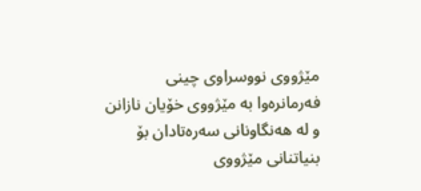مێژووی نووسراوی چینی فەرمانرەوا بە مێژووی خۆیان نازانن و لە هەنگاونانی سەرەتادان بۆ بنیاتنانی مێژووی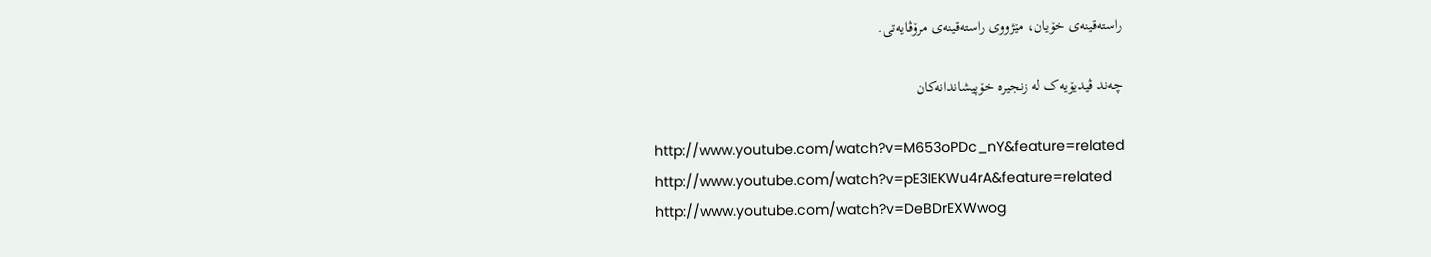راستەقینەی خۆیان، مێژووی راستەقینەی مرۆڤایەتی.

چەند ڤیدیۆیەک لە زنجیرە خۆپیشاندانەکان

http://www.youtube.com/watch?v=M653oPDc_nY&feature=related
http://www.youtube.com/watch?v=pE3IEKWu4rA&feature=related
http://www.youtube.com/watch?v=DeBDrEXWwog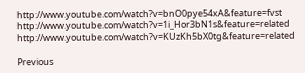http://www.youtube.com/watch?v=bnO0pye54xA&feature=fvst
http://www.youtube.com/watch?v=1i_Hor3bN1s&feature=related
http://www.youtube.com/watch?v=KUzKh5bX0tg&feature=related

Previous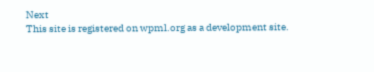Next
This site is registered on wpml.org as a development site.